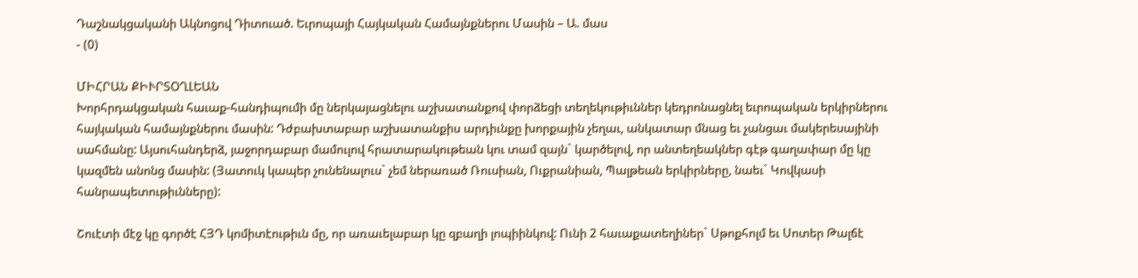Դաշնակցականի Ակնոցով Դիտուած. Եւրոպայի Հայկական Համայնքներու Մասին – Ա. մաս
- (0)

ՄԻՀՐԱՆ ՔԻՒՐՏՕՂԼԵԱՆ
Խորհրդակցական հաւաք-հանդիպումի մը ներկայացնելու աշխատանքով փորձեցի տեղեկութիւններ կեդրոնացնել եւրոպական երկիրներու հայկական համայնքներու մասին: Դժբախտաբար աշխատանքիս արդիւնքը խորքային չեղաւ, անկատար մնաց եւ չանցաւ մակերեսայինի սահմանը: Այսուհանդերձ, յաջորդաբար մամուլով հրատարակութեան կու տամ զայն` կարծելով, որ անտեղեակներ գէթ գաղափար մը կը կազմեն անոնց մասին: (Յատուկ կապեր չունենալուս` չեմ ներառած Ռուսիան, Ուքրանիան, Պալթեան երկիրները, նաեւ` Կովկասի հանրապետութիւնները):

Շուէտի մէջ կը գործէ ՀՅԴ կոմիտէութիւն մը, որ առաւելաբար կը զբաղի լոպիինկով: Ունի 2 հաւաքատեղիներ` Սթոքհոլմ եւ Սոտեր Թալճէ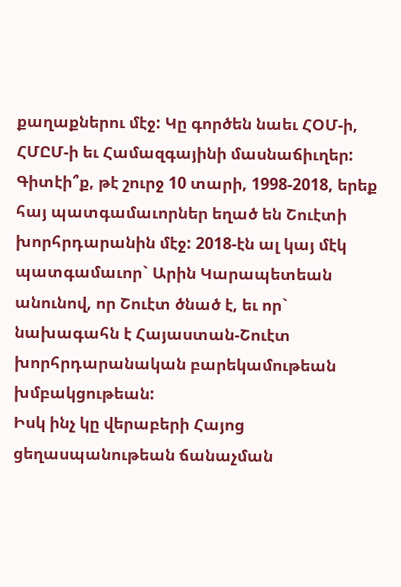քաղաքներու մէջ: Կը գործեն նաեւ ՀՕՄ-ի, ՀՄԸՄ-ի եւ Համազգայինի մասնաճիւղեր:
Գիտէի՞ք, թէ շուրջ 10 տարի, 1998-2018, երեք հայ պատգամաւորներ եղած են Շուէտի խորհրդարանին մէջ: 2018-էն ալ կայ մէկ պատգամաւոր` Արին Կարապետեան անունով, որ Շուէտ ծնած է, եւ որ` նախագահն է Հայաստան-Շուէտ խորհրդարանական բարեկամութեան խմբակցութեան:
Իսկ ինչ կը վերաբերի Հայոց ցեղասպանութեան ճանաչման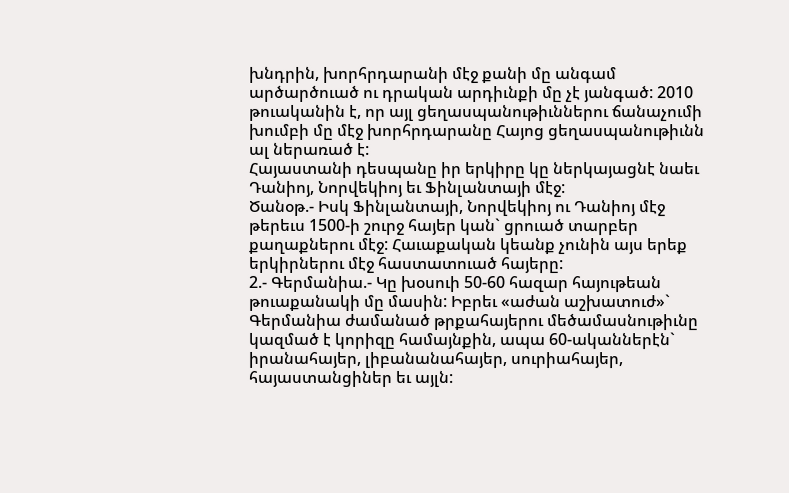խնդրին, խորհրդարանի մէջ քանի մը անգամ արծարծուած ու դրական արդիւնքի մը չէ յանգած: 2010 թուականին է, որ այլ ցեղասպանութիւններու ճանաչումի խումբի մը մէջ խորհրդարանը Հայոց ցեղասպանութիւնն ալ ներառած է:
Հայաստանի դեսպանը իր երկիրը կը ներկայացնէ նաեւ Դանիոյ, Նորվեկիոյ եւ Ֆինլանտայի մէջ:
Ծանօթ.- Իսկ Ֆինլանտայի, Նորվեկիոյ ու Դանիոյ մէջ թերեւս 1500-ի շուրջ հայեր կան` ցրուած տարբեր քաղաքներու մէջ: Հաւաքական կեանք չունին այս երեք երկիրներու մէջ հաստատուած հայերը:
2.- Գերմանիա.- Կը խօսուի 50-60 հազար հայութեան թուաքանակի մը մասին: Իբրեւ «աժան աշխատուժ»` Գերմանիա ժամանած թրքահայերու մեծամասնութիւնը կազմած է կորիզը համայնքին, ապա 60-ականներէն` իրանահայեր, լիբանանահայեր, սուրիահայեր, հայաստանցիներ եւ այլն: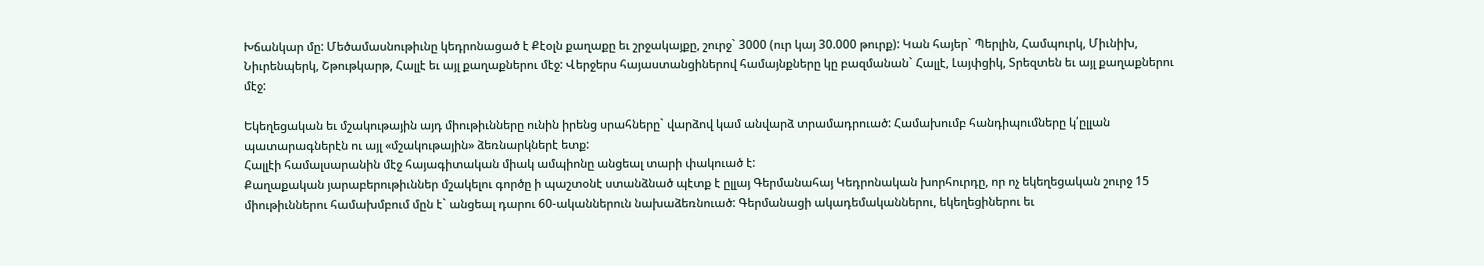Խճանկար մը: Մեծամասնութիւնը կեդրոնացած է Քէօլն քաղաքը եւ շրջակայքը, շուրջ` 3000 (ուր կայ 30.000 թուրք): Կան հայեր` Պերլին, Համպուրկ, Միւնիխ, Նիւրենպերկ, Շթութկարթ, Հալլէ եւ այլ քաղաքներու մէջ: Վերջերս հայաստանցիներով համայնքները կը բազմանան` Հալլէ, Լայփցիկ, Տրեզտեն եւ այլ քաղաքներու մէջ:

Եկեղեցական եւ մշակութային այդ միութիւնները ունին իրենց սրահները` վարձով կամ անվարձ տրամադրուած: Համախումբ հանդիպումները կ՛ըլլան պատարագներէն ու այլ «մշակութային» ձեռնարկներէ ետք:
Հալլէի համալսարանին մէջ հայագիտական միակ ամպիոնը անցեալ տարի փակուած է:
Քաղաքական յարաբերութիւններ մշակելու գործը ի պաշտօնէ ստանձնած պէտք է ըլլայ Գերմանահայ Կեդրոնական խորհուրդը, որ ոչ եկեղեցական շուրջ 15 միութիւններու համախմբում մըն է` անցեալ դարու 60-ականներուն նախաձեռնուած: Գերմանացի ակադեմականներու, եկեղեցիներու եւ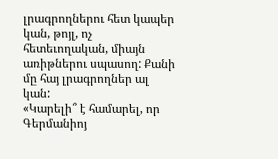լրագրողներու հետ կապեր կան, թոյլ, ոչ հետեւողական, միայն առիթներու սպասող: Քանի մը հայ լրագրողներ ալ կան:
«Կարելի՞ է համարել, որ Գերմանիոյ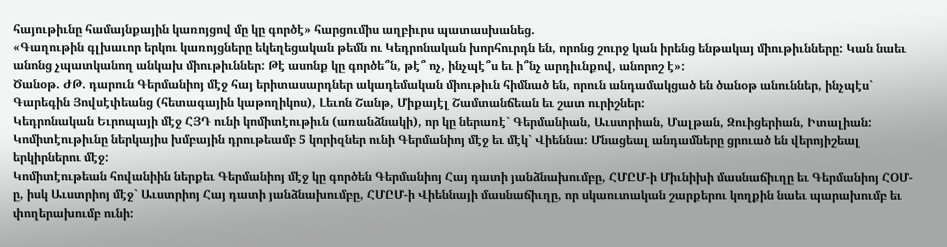հայութիւնը համայնքային կառոյցով մը կը գործէ» հարցումիս աղբիւրս պատասխանեց.
«Գաղութին գլխաւոր երկու կառոյցները եկեղեցական թեմն ու Կեդրոնական խորհուրդն են, որոնց շուրջ կան իրենց ենթակայ միութիւնները: Կան նաեւ անոնց չպատկանող անկախ միութիւններ: Թէ ասոնք կը գործե՞ն, թէ՞ ոչ, ինչպէ՞ս եւ ի՞նչ արդիւնքով, անորոշ է»:
Ծանօթ. ԺԹ. դարուն Գերմանիոյ մէջ հայ երիտասարդներ ակադեմական միութիւն հիմնած են, որուն անդամակցած են ծանօթ անուններ, ինչպէս` Գարեգին Յովսէփեանց (հետագային կաթողիկոս), Լեւոն Շանթ, Միքայէլ Շամտանճեան եւ շատ ուրիշներ:
Կեդրոնական Եւրոպայի մէջ ՀՅԴ ունի կոմիտէութիւն (առանձնակի), որ կը ներառէ` Գերմանիան, Աւստրիան, Մալթան, Զուիցերիան, Իտալիան: Կոմիտէութիւնը ներկայիս խմբային դրութեամբ 5 կորիզներ ունի Գերմանիոյ մէջ եւ մէկ` Վիեննա: Մնացեալ անդամները ցրուած են վերոյիշեալ երկիրներու մէջ:
Կոմիտէութեան հովանիին ներքեւ Գերմանիոյ մէջ կը գործեն Գերմանիոյ Հայ դատի յանձնախումբը, ՀՄԸՄ-ի Միւնիխի մասնաճիւղը եւ Գերմանիոյ ՀՕՄ-ը, իսկ Աւստրիոյ մէջ` Աւստրիոյ Հայ դատի յանձնախումբը, ՀՄԸՄ-ի Վիեննայի մասնաճիւղը, որ սկաուտական շարքերու կողքին նաեւ պարախումբ եւ փողերախումբ ունի: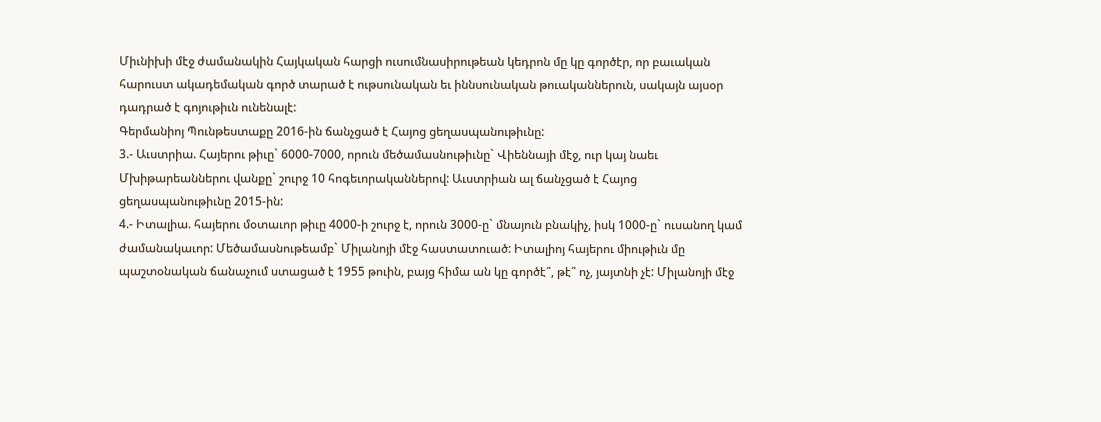Միւնիխի մէջ ժամանակին Հայկական հարցի ուսումնասիրութեան կեդրոն մը կը գործէր, որ բաւական հարուստ ակադեմական գործ տարած է ութսունական եւ իննսունական թուականներուն, սակայն այսօր դադրած է գոյութիւն ունենալէ:
Գերմանիոյ Պունթեստաքը 2016-ին ճանչցած է Հայոց ցեղասպանութիւնը:
3.- Աւստրիա. Հայերու թիւը` 6000-7000, որուն մեծամասնութիւնը` Վիեննայի մէջ, ուր կայ նաեւ Մխիթարեաններու վանքը` շուրջ 10 հոգեւորականներով: Աւստրիան ալ ճանչցած է Հայոց ցեղասպանութիւնը 2015-ին:
4.- Իտալիա. հայերու մօտաւոր թիւը 4000-ի շուրջ է, որուն 3000-ը` մնայուն բնակիչ, իսկ 1000-ը` ուսանող կամ ժամանակաւոր: Մեծամասնութեամբ` Միլանոյի մէջ հաստատուած: Իտալիոյ հայերու միութիւն մը պաշտօնական ճանաչում ստացած է 1955 թուին, բայց հիմա ան կը գործէ՞, թէ՞ ոչ, յայտնի չէ: Միլանոյի մէջ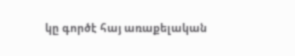կը գործէ հայ առաքելական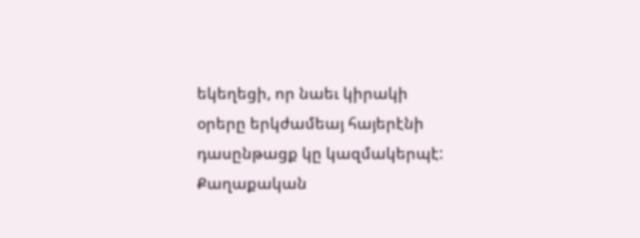եկեղեցի, որ նաեւ կիրակի օրերը երկժամեայ հայերէնի դասընթացք կը կազմակերպէ: Քաղաքական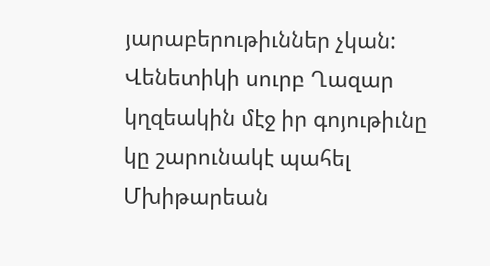յարաբերութիւններ չկան:
Վենետիկի սուրբ Ղազար կղզեակին մէջ իր գոյութիւնը կը շարունակէ պահել Մխիթարեան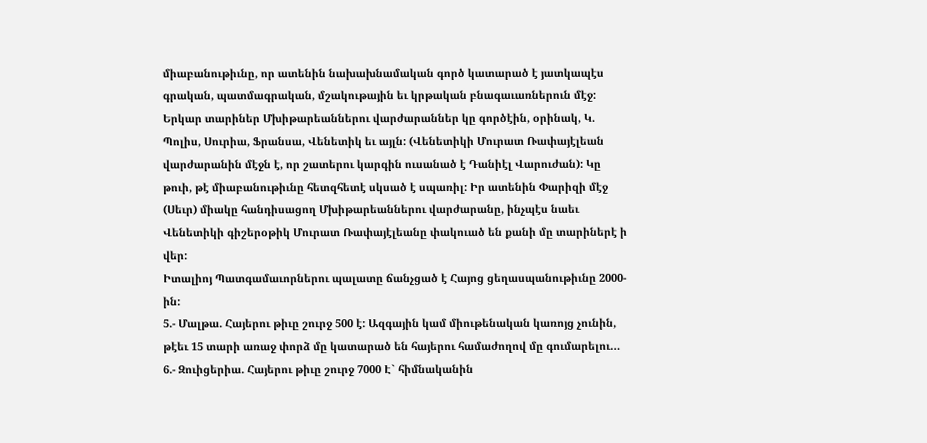միաբանութիւնը, որ ատենին նախախնամական գործ կատարած է յատկապէս գրական, պատմագրական, մշակութային եւ կրթական բնագաւառներուն մէջ: Երկար տարիներ Մխիթարեաններու վարժարաններ կը գործէին, օրինակ, Կ. Պոլիս, Սուրիա, Ֆրանսա, Վենետիկ եւ այլն: (Վենետիկի Մուրատ Ռափայէլեան վարժարանին մէջն է, որ շատերու կարգին ուսանած է Դանիէլ Վարուժան): Կը թուի, թէ միաբանութիւնը հետզհետէ սկսած է սպառիլ: Իր ատենին Փարիզի մէջ (Սեւր) միակը հանդիսացող Մխիթարեաններու վարժարանը, ինչպէս նաեւ Վենետիկի գիշերօթիկ Մուրատ Ռափայէլեանը փակուած են քանի մը տարիներէ ի վեր:
Իտալիոյ Պատգամաւորներու պալատը ճանչցած է Հայոց ցեղասպանութիւնը 2000-ին:
5.- Մալթա. Հայերու թիւը շուրջ 500 է: Ազգային կամ միութենական կառոյց չունին, թէեւ 15 տարի առաջ փորձ մը կատարած են հայերու համաժողով մը գումարելու…
6.- Զուիցերիա. Հայերու թիւը շուրջ 7000 Է` հիմնականին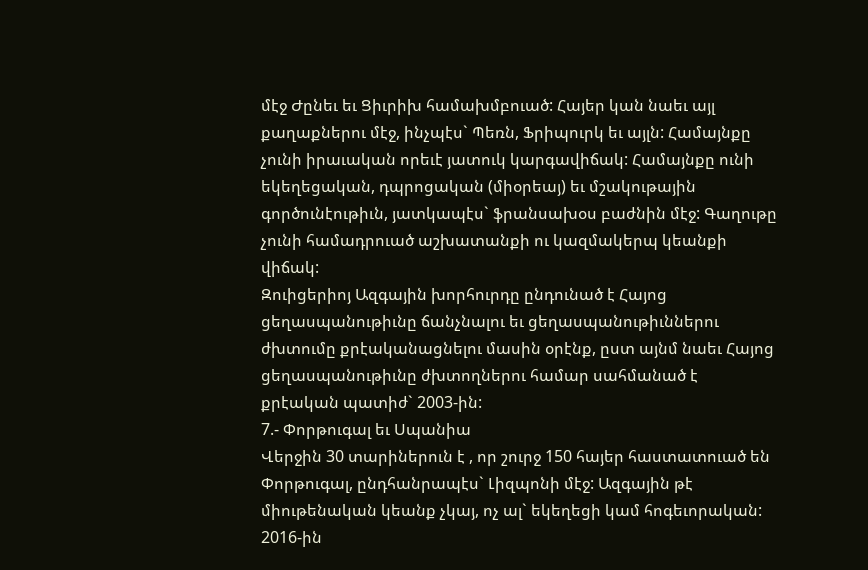մէջ Ժընեւ եւ Ցիւրիխ համախմբուած: Հայեր կան նաեւ այլ քաղաքներու մէջ, ինչպէս` Պեռն, Ֆրիպուրկ եւ այլն: Համայնքը չունի իրաւական որեւէ յատուկ կարգավիճակ: Համայնքը ունի եկեղեցական, դպրոցական (միօրեայ) եւ մշակութային գործունէութիւն, յատկապէս` ֆրանսախօս բաժնին մէջ: Գաղութը չունի համադրուած աշխատանքի ու կազմակերպ կեանքի վիճակ:
Զուիցերիոյ Ազգային խորհուրդը ընդունած է Հայոց ցեղասպանութիւնը ճանչնալու եւ ցեղասպանութիւններու ժխտումը քրէականացնելու մասին օրէնք, ըստ այնմ նաեւ Հայոց ցեղասպանութիւնը ժխտողներու համար սահմանած է քրէական պատիժ` 2003-ին:
7.- Փորթուգալ եւ Սպանիա
Վերջին 30 տարիներուն է , որ շուրջ 150 հայեր հաստատուած են Փորթուգալ, ընդհանրապէս` Լիզպոնի մէջ: Ազգային թէ միութենական կեանք չկայ, ոչ ալ` եկեղեցի կամ հոգեւորական: 2016-ին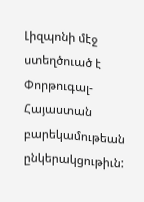Լիզպոնի մէջ ստեղծուած է Փորթուգալ-Հայաստան բարեկամութեան ընկերակցութիւն: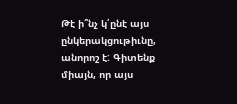Թէ ի՞նչ կ՛ընէ այս ընկերակցութիւնը, անորոշ է: Գիտենք միայն, որ այս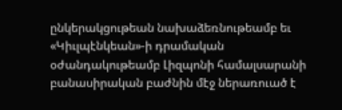ընկերակցութեան նախաձեռնութեամբ եւ «Կիւլպէնկեան»-ի դրամական օժանդակութեամբ Լիզպոնի համալսարանի բանասիրական բաժնին մէջ ներառուած է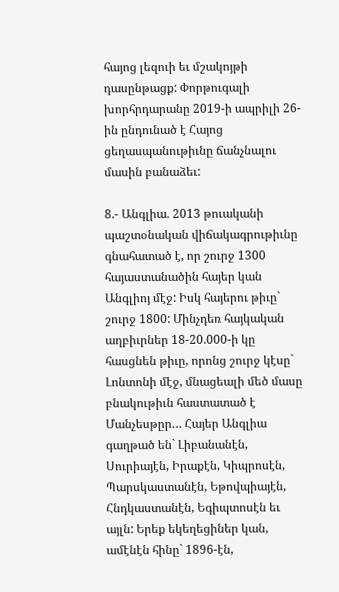հայոց լեզուի եւ մշակոյթի դասընթացք: Փորթուգալի խորհրդարանը 2019-ի ապրիլի 26-ին ընդունած է Հայոց ցեղասպանութիւնը ճանչնալու մասին բանաձեւ:

8.- Անգլիա. 2013 թուականի պաշտօնական վիճակագրութիւնը գնահատած է, որ շուրջ 1300 հայաստանածին հայեր կան Անգլիոյ մէջ: Իսկ հայերու թիւը` շուրջ 1800: Մինչդեռ հայկական աղբիւրներ 18-20.000-ի կը հասցնեն թիւը, որոնց շուրջ կէսը` Լոնտոնի մէջ, մնացեալի մեծ մասը բնակութիւն հաստատած է Մանչեսթըր… Հայեր Անգլիա գաղթած են` Լիբանանէն, Սուրիայէն, Իրաքէն, Կիպրոսէն, Պարսկաստանէն, Եթովպիայէն, Հնդկաստանէն, Եգիպտոսէն եւ այլն: Երեք եկեղեցիներ կան, ամէնէն հինը` 1896-էն,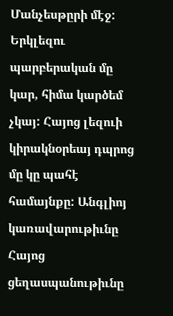Մանչեսթըրի մէջ: Երկլեզու պարբերական մը կար, հիմա կարծեմ չկայ: Հայոց լեզուի կիրակնօրեայ դպրոց մը կը պահէ համայնքը: Անգլիոյ կառավարութիւնը Հայոց ցեղասպանութիւնը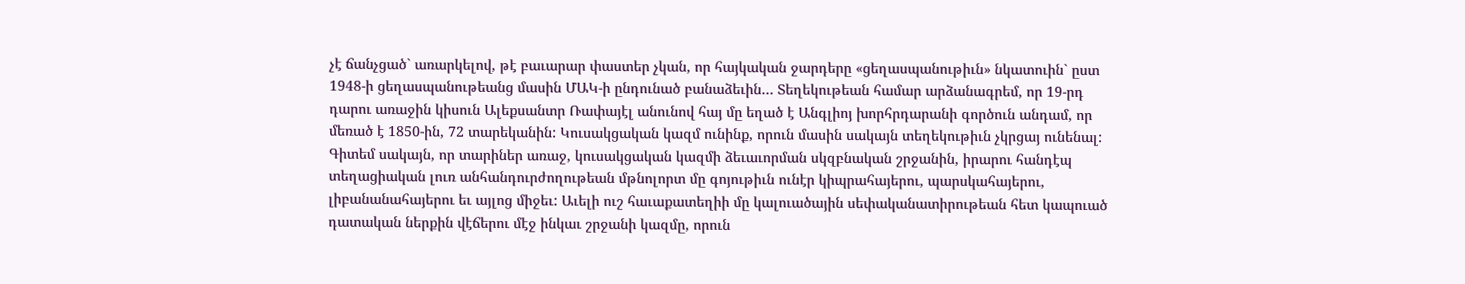չէ ճանչցած` առարկելով, թէ բաւարար փաստեր չկան, որ հայկական ջարդերը «ցեղասպանութիւն» նկատուին` ըստ 1948-ի ցեղասպանութեանց մասին ՄԱԿ-ի ընդունած բանաձեւին… Տեղեկութեան համար արձանագրեմ, որ 19-րդ դարու առաջին կիսուն Ալեքսանտր Ռափայէլ անունով հայ մը եղած է Անգլիոյ խորհրդարանի գործուն անդամ, որ մեռած է 1850-ին, 72 տարեկանին: Կուսակցական կազմ ունինք, որուն մասին սակայն տեղեկութիւն չկրցայ ունենալ: Գիտեմ սակայն, որ տարիներ առաջ, կուսակցական կազմի ձեւաւորման սկզբնական շրջանին, իրարու հանդէպ տեղացիական լուռ անհանդուրժողութեան մթնոլորտ մը գոյութիւն ունէր կիպրահայերու, պարսկահայերու, լիբանանահայերու եւ այլոց միջեւ: Աւելի ուշ հաւաքատեղիի մը կալուածային սեփականատիրութեան հետ կապուած դատական ներքին վէճերու մէջ ինկաւ շրջանի կազմը, որուն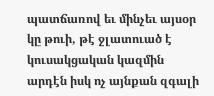պատճառով եւ մինչեւ այսօր կը թուի, թէ ջլատուած է կուսակցական կազմին արդէն իսկ ոչ այնքան զգալի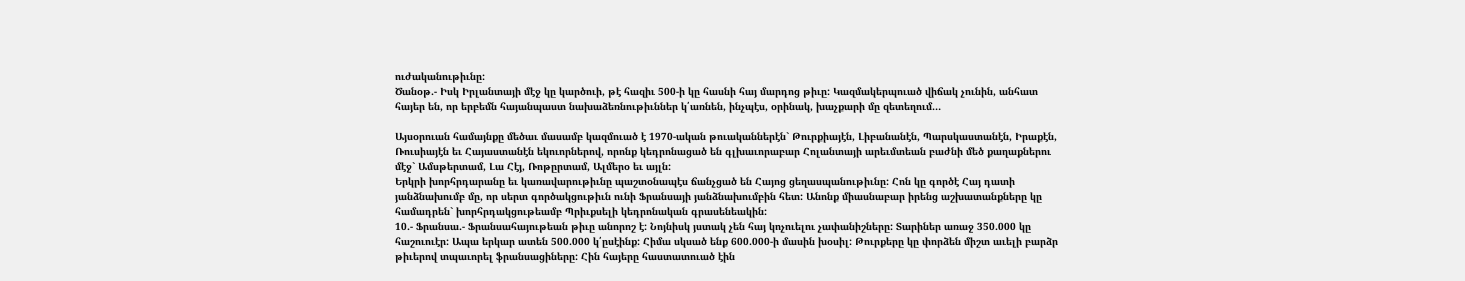ուժականութիւնը:
Ծանօթ.- Իսկ Իրլանտայի մէջ կը կարծուի, թէ հազիւ 500-ի կը հասնի հայ մարդոց թիւը: Կազմակերպուած վիճակ չունին, անհատ հայեր են, որ երբեմն հայանպաստ նախաձեռնութիւններ կ՛առնեն, ինչպէս, օրինակ, խաչքարի մը զետեղում…

Այսօրուան համայնքը մեծաւ մասամբ կազմուած է 1970-ական թուականներէն` Թուրքիայէն, Լիբանանէն, Պարսկաստանէն, Իրաքէն, Ռուսիայէն եւ Հայաստանէն եկուորներով, որոնք կեդրոնացած են գլխաւորաբար Հոլանտայի արեւմտեան բաժնի մեծ քաղաքներու մէջ` Ամսթերտամ, Լա Հէյ, Ռոթըրտամ, Ալմերօ եւ այլն:
Երկրի խորհրդարանը եւ կառավարութիւնը պաշտօնապէս ճանչցած են Հայոց ցեղասպանութիւնը: Հոն կը գործէ Հայ դատի յանձնախումբ մը, որ սերտ գործակցութիւն ունի Ֆրանսայի յանձնախումբին հետ: Անոնք միասնաբար իրենց աշխատանքները կը համադրեն` խորհրդակցութեամբ Պրիւքսելի կեդրոնական գրասենեակին:
10.- Ֆրանսա.- Ֆրանսահայութեան թիւը անորոշ է: Նոյնիսկ յստակ չեն հայ կոչուելու չափանիշները: Տարիներ առաջ 350.000 կը հաշուուէր: Ապա երկար ատեն 500.000 կ՛ըսէինք: Հիմա սկսած ենք 600.000-ի մասին խօսիլ: Թուրքերը կը փորձեն միշտ աւելի բարձր թիւերով տպաւորել ֆրանսացիները: Հին հայերը հաստատուած էին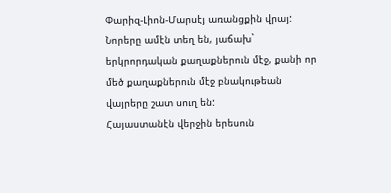Փարիզ-Լիոն-Մարսէյ առանցքին վրայ: Նորերը ամէն տեղ են, յաճախ` երկրորդական քաղաքներուն մէջ, քանի որ մեծ քաղաքներուն մէջ բնակութեան վայրերը շատ սուղ են:
Հայաստանէն վերջին երեսուն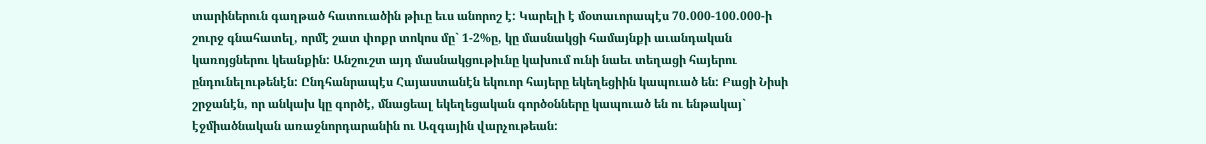տարիներուն գաղթած հատուածին թիւը եւս անորոշ է: Կարելի է մօտաւորապէս 70.000-100.000-ի շուրջ գնահատել, որմէ շատ փոքր տոկոս մը` 1-2%ը, կը մասնակցի համայնքի աւանդական կառոյցներու կեանքին: Անշուշտ այդ մասնակցութիւնը կախում ունի նաեւ տեղացի հայերու ընդունելութենէն: Ընդհանրապէս Հայաստանէն եկուոր հայերը եկեղեցիին կապուած են: Բացի Նիսի շրջանէն, որ անկախ կը գործէ, մնացեալ եկեղեցական գործօնները կապուած են ու ենթակայ` էջմիածնական առաջնորդարանին ու Ազգային վարչութեան: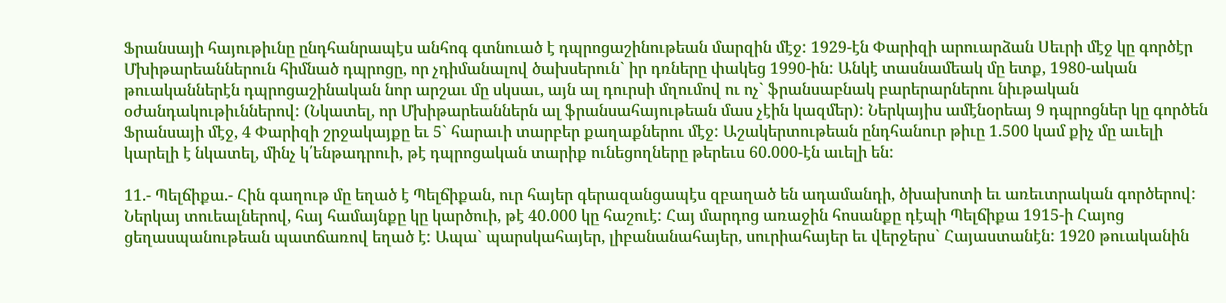Ֆրանսայի հայութիւնը ընդհանրապէս անհոգ գտնուած է դպրոցաշինութեան մարզին մէջ: 1929-էն Փարիզի արուարձան Սեւրի մէջ կը գործէր Մխիթարեաններուն հիմնած դպրոցը, որ չդիմանալով ծախսերուն` իր դռները փակեց 1990-ին: Անկէ տասնամեակ մը ետք, 1980-ական թուականներէն դպրոցաշինական նոր արշաւ մը սկսաւ, այն ալ դուրսի մղումով ու ոչ` ֆրանսաբնակ բարերարներու նիւթական օժանդակութիւններով: (Նկատել, որ Մխիթարեաններն ալ ֆրանսահայութեան մաս չէին կազմեր): Ներկայիս ամէնօրեայ 9 դպրոցներ կը գործեն Ֆրանսայի մէջ, 4 Փարիզի շրջակայքը եւ 5` հարաւի տարբեր քաղաքներու մէջ: Աշակերտութեան ընդհանուր թիւը 1.500 կամ քիչ մը աւելի կարելի է նկատել, մինչ կ՛ենթադրուի, թէ դպրոցական տարիք ունեցողները թերեւս 60.000-էն աւելի են:

11.- Պելճիքա.- Հին գաղութ մը եղած է Պելճիքան, ուր հայեր գերազանցապէս զբաղած են ադամանդի, ծխախոտի եւ առեւտրական գործերով: Ներկայ տուեալներով, հայ համայնքը կը կարծուի, թէ 40.000 կը հաշուէ: Հայ մարդոց առաջին հոսանքը դէպի Պելճիքա 1915-ի Հայոց ցեղասպանութեան պատճառով եղած է: Ապա` պարսկահայեր, լիբանանահայեր, սուրիահայեր եւ վերջերս` Հայաստանէն: 1920 թուականին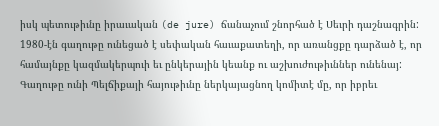իսկ պետութիւնը իրաւական (de jure) ճանաչում շնորհած է Սեւրի դաշնագրին:
1980-էն գաղութը ունեցած է սեփական հաւաքատեղի, որ առանցքը դարձած է, որ համայնքը կազմակերպուի եւ ընկերային կեանք ու աշխուժութիւններ ունենայ: Գաղութը ունի Պելճիքայի հայութիւնը ներկայացնող կոմիտէ մը, որ իբրեւ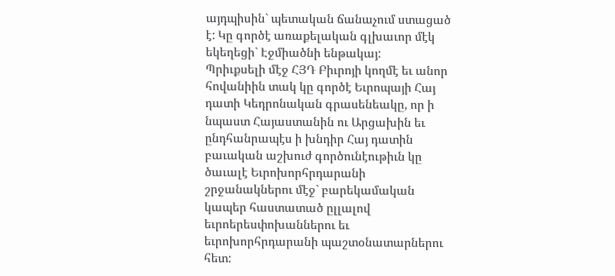այդպիսին` պետական ճանաչում ստացած է: Կը գործէ առաքելական գլխաւոր մէկ եկեղեցի` Էջմիածնի ենթակայ:
Պրիւքսելի մէջ ՀՅԴ Բիւրոյի կողմէ եւ անոր հովանիին տակ կը գործէ Եւրոպայի Հայ դատի Կեդրոնական գրասենեակը, որ ի նպաստ Հայաստանին ու Արցախին եւ ընդհանրապէս ի խնդիր Հայ դատին բաւական աշխուժ գործունէութիւն կը ծաւալէ Եւրոխորհրդարանի շրջանակներու մէջ` բարեկամական կապեր հաստատած ըլլալով եւրոերեսփոխաններու եւ եւրոխորհրդարանի պաշտօնատարներու հետ: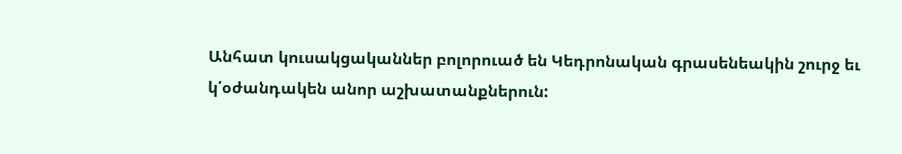Անհատ կուսակցականներ բոլորուած են Կեդրոնական գրասենեակին շուրջ եւ կ՛օժանդակեն անոր աշխատանքներուն: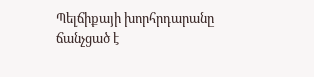Պելճիքայի խորհրդարանը ճանչցած է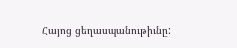Հայոց ցեղասպանութիւնը: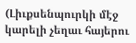(Լիւքսենպուրկի մէջ կարելի չեղաւ հայերու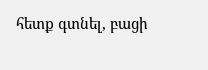հետք գտնել, բացի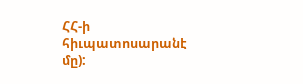ՀՀ-ի հիւպատոսարանէ մը):